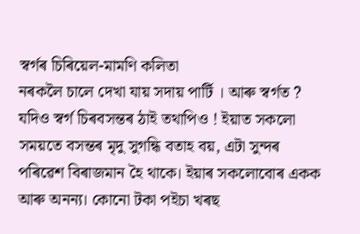স্বৰ্গৰ চিৰিয়েল-মামণি কলিতা
নৰকলৈ চালে দেখা যায় সদায় পাৰ্টি । আৰু স্বৰ্গত ? যদিও স্বৰ্গ চিৰবসন্তৰ ঠাই তথাপিও ! ইয়াত সকলো সময়তে বসন্তৰ মৃদু সুগন্ধি বতাহ বয়, এটা সুন্দৰ পৰিৱেশ বিৰাজমান হৈ থাকে। ইয়াৰ সকলোবোৰ একক আৰু অনন্য। কোনো টকা পইচা খৰছ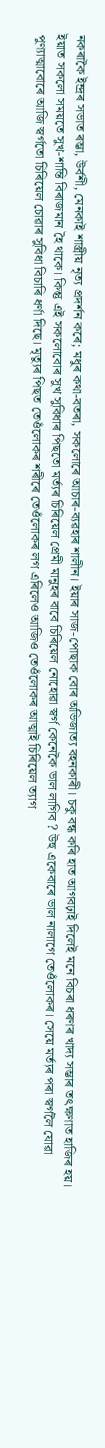নকৰাকৈ ইন্দ্ৰৰ সভাত ৰম্ভা, উৰ্বশী, মেনকাই শাস্ত্ৰীয় নৃত্য প্ৰদৰ্শন কৰে; মধুৰ কথা-বতৰা, সকলোৰে আচাৰ-ব্যৱহাৰ শালীন। ইয়াৰ সাজ-পোছাক বোৰ অভিজাত্য বহনকাৰী। চকু বন্ধ কৰি হাত আগবঢ়াই দিলেই মনে বিচৰা ধৰণৰ খাদ্য সম্ভাৰ তৎক্ষণাত হাজিৰ হয়। ইয়াত সকলো সময়তে সুখ-শান্তি বিৰাজমান হৈ থাকে। কিন্তু এই সকলোবোৰ সুখ সুবিধাৰ পিছতো মৰ্ত্যৰ চিৰিয়েল প্ৰেমী মানুহৰ বাবে চিৰিয়েল নোহোৱা স্বৰ্গ কেনেকৈ ভাল লাগিব ? উহু একেবাৰে ভাল নালাগে তেওঁলোকৰ। সেয়ে মৰ্ত্যৰ পৰা স্বৰ্গলৈ যোৱা পুণ্যাত্মাবোৰে আজি স্বৰ্গতো চিৰিয়েল চোৱাৰ সুবিধা বিচাৰি ধৰ্ণা দিছে। মৃত্যুৰ পিছত তেওঁলোকৰ শৰীৰে তেওঁলোকৰ লগ এৰিলেও আজিও তেওঁলোকৰ আত্মাই চিৰিয়েল ত্যাগ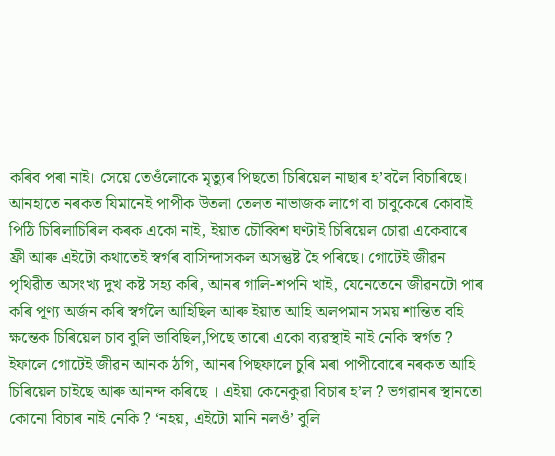কৰিব পৰা নাই। সেয়ে তেওঁলোকে মৃত্যুৰ পিছতো চিৰিয়েল নাছাৰ হ’বলৈ বিচাৰিছে।
আনহাতে নৰকত যিমানেই পাপীক উতলা তেলত নাভাজক লাগে বা চাবুকেৰে কোবাই পিঠি চিৰিলাচিৰিল কৰক একো নাই, ইয়াত চৌব্বিশ ঘণ্টাই চিৰিয়েল চোৱা একেবাৰে ফ্ৰী আৰু এইটো কথাতেই স্বৰ্গৰ বাসিন্দাসকল অসন্তুষ্ট হৈ পৰিছে। গোটেই জীৱন পৃথিৱীত অসংখ্য দুখ কষ্ট সহ্য কৰি, আনৰ গালি-শপনি খাই, যেনেতেনে জীৱনটো পাৰ কৰি পূণ্য অৰ্জন কৰি স্বৰ্গলৈ আহিছিল আৰু ইয়াত আহি অলপমান সময় শান্তিত বহি ক্ষন্তেক চিৰিয়েল চাব বুলি ভাবিছিল,পিছে তাৰো একো ব্যৱস্থাই নাই নেকি স্বৰ্গত ? ইফালে গোটেই জীৱন আনক ঠগি, আনৰ পিছফালে চুৰি মৰা পাপীবোৰে নৰকত আহি চিৰিয়েল চাইছে আৰু আনন্দ কৰিছে । এইয়া কেনেকুৱা বিচাৰ হ’ল ? ভগৱানৰ স্থানতো কোনো বিচাৰ নাই নেকি ? ‘নহয়, এইটো মানি নলওঁ’ বুলি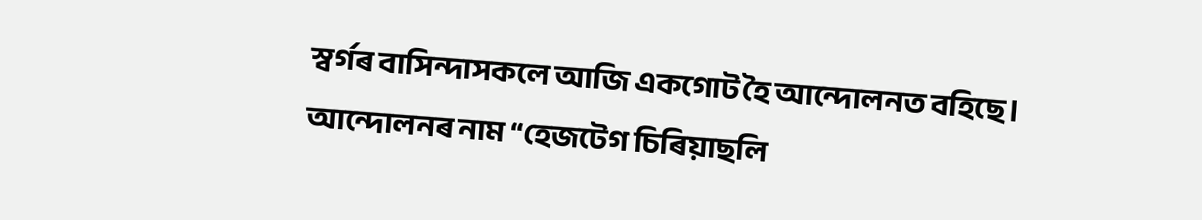স্বৰ্গৰ বাসিন্দাসকলে আজি একগোট হৈ আন্দোলনত বহিছে। আন্দোলনৰ নাম “হেজটেগ চিৰিয়াছলি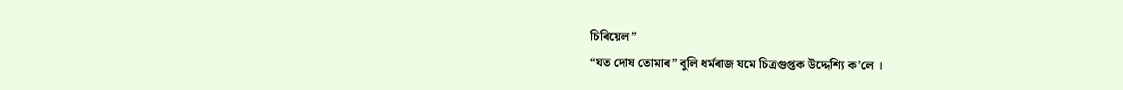চিৰিয়েল”
“যত দোষ তোমাৰ” বুলি ধৰ্মৰাজ যমে চিত্ৰগুপ্তক উদ্দেশ্যি ক’লে ।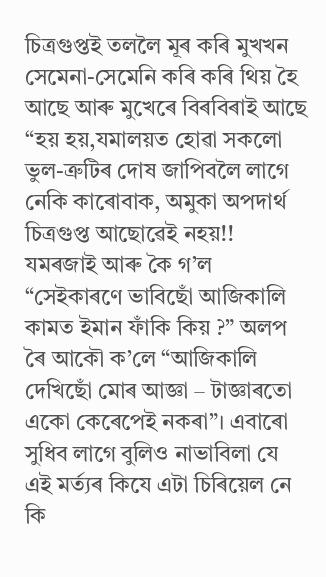চিত্ৰগুপ্তই তললৈ মূৰ কৰি মুখখন সেমেনা-সেমেনি কৰি কৰি থিয় হৈ আছে আৰু মুখেৰে বিৰবিৰাই আছে “হয় হয়,যমালয়ত হোৱা সকলো ভুল-ত্ৰুটিৰ দোষ জাপিবলৈ লাগে নেকি কাৰোবাক, অমুকা অপদাৰ্থ চিত্ৰগুপ্ত আছোৱেই নহয়!!
যমৰজাই আৰু কৈ গ’ল “সেইকাৰণে ভাবিছোঁ আজিকালি কামত ইমান ফাঁকি কিয় ?” অলপ ৰৈ আকৌ ক’লে “আজিকালি দেখিছোঁ মোৰ আজ্ঞা – টাজ্ঞাৰতো একো কেৰেপেই নকৰা”। এবাৰো সুধিব লাগে বুলিও নাভাবিলা যে এই মৰ্ত্যৰ কিযে এটা চিৰিয়েল নে কি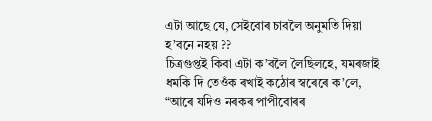এটা আছে যে, সেইবোৰ চাবলৈ অনুমতি দিয়া হ’বনে নহয় ??
চিত্ৰগুপ্তই কিবা এটা ক’বলৈ লৈছিলহে, যমৰজাই ধমকি দি তেওঁক ৰখাই কঠোৰ স্বৰেৰে ক’লে, “আৰে যদিও নৰকৰ পাপীবোৰৰ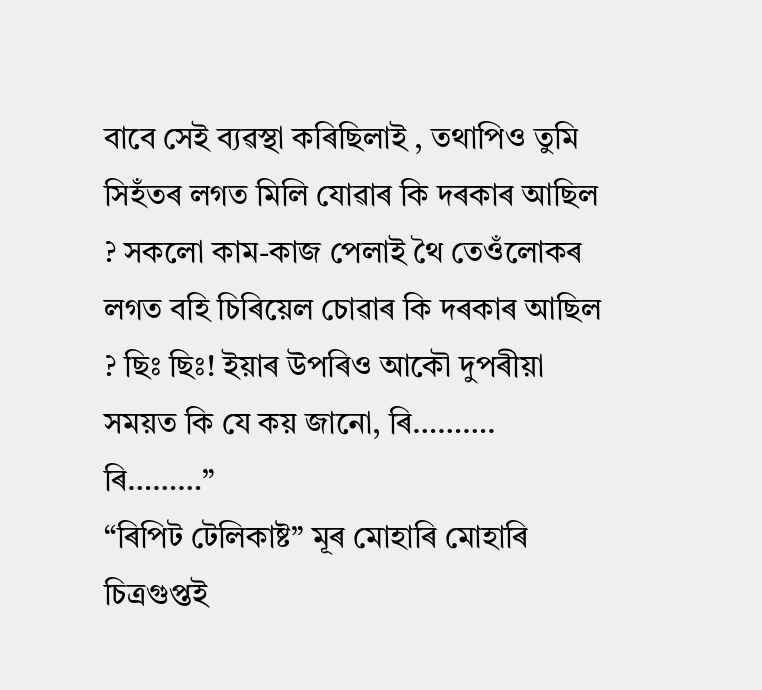বাবে সেই ব্যৱস্থা কৰিছিলাই , তথাপিও তুমি সিহঁতৰ লগত মিলি যোৱাৰ কি দৰকাৰ আছিল ? সকলো কাম-কাজ পেলাই থৈ তেওঁলোকৰ লগত বহি চিৰিয়েল চোৱাৰ কি দৰকাৰ আছিল ? ছিঃ ছিঃ! ইয়াৰ উপৰিও আকৌ দুপৰীয়া সময়ত কি যে কয় জানো, ৰি………. ৰি………”
“ৰিপিট টেলিকাষ্ট” মূৰ মোহাৰি মোহাৰি চিত্ৰগুপ্তই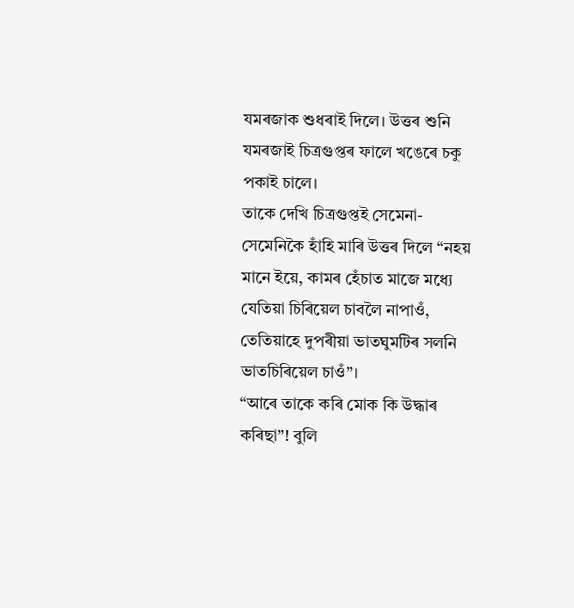যমৰজাক শুধৰাই দিলে। উত্তৰ শুনি যমৰজাই চিত্ৰগুপ্তৰ ফালে খঙেৰে চকু পকাই চালে।
তাকে দেখি চিত্ৰগুপ্তই সেমেনা-সেমেনিকৈ হাঁহি মাৰি উত্তৰ দিলে “নহয় মানে ইয়ে, কামৰ হেঁচাত মাজে মধ্যে যেতিয়া চিৰিয়েল চাবলৈ নাপাওঁ, তেতিয়াহে দুপৰীয়া ভাতঘুমটিৰ সলনি ভাতচিৰিয়েল চাওঁ”।
“আৰে তাকে কৰি মোক কি উদ্ধাৰ কৰিছা”! বুলি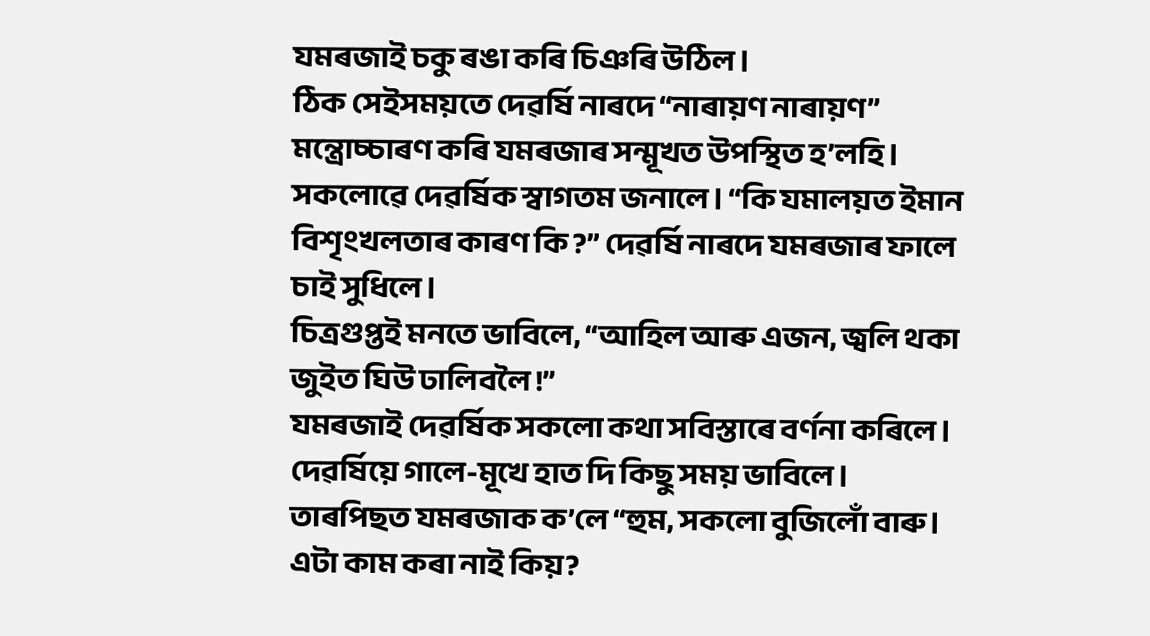যমৰজাই চকু ৰঙা কৰি চিঞৰি উঠিল।
ঠিক সেইসময়তে দেৱৰ্ষি নাৰদে “নাৰায়ণ নাৰায়ণ” মন্ত্ৰোচ্চাৰণ কৰি যমৰজাৰ সন্মূখত উপস্থিত হ’লহি। সকলোৱে দেৱৰ্ষিক স্বাগতম জনালে। “কি যমালয়ত ইমান বিশৃংখলতাৰ কাৰণ কি ?” দেৱৰ্ষি নাৰদে যমৰজাৰ ফালে চাই সুধিলে।
চিত্ৰগুপ্তই মনতে ভাবিলে, “আহিল আৰু এজন, জ্বলি থকা জুইত ঘিউ ঢালিবলৈ !”
যমৰজাই দেৱৰ্ষিক সকলো কথা সবিস্তাৰে বৰ্ণনা কৰিলে।
দেৱৰ্ষিয়ে গালে-মূখে হাত দি কিছু সময় ভাবিলে। তাৰপিছত যমৰজাক ক’লে “হুম, সকলো বুজিলোঁ বাৰু। এটা কাম কৰা নাই কিয়?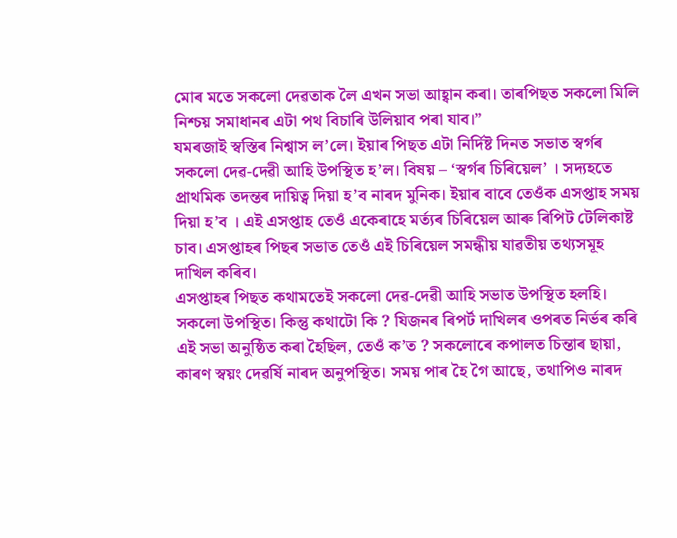মোৰ মতে সকলো দেৱতাক লৈ এখন সভা আহ্বান কৰা। তাৰপিছত সকলো মিলি নিশ্চয় সমাধানৰ এটা পথ বিচাৰি উলিয়াব পৰা যাব।”
যমৰজাই স্বস্তিৰ নিশ্বাস ল’লে। ইয়াৰ পিছত এটা নিৰ্দিষ্ট দিনত সভাত স্বৰ্গৰ সকলো দেৱ-দেৱী আহি উপস্থিত হ’ল। বিষয় – ‘স্বৰ্গৰ চিৰিয়েল’ । সদ্যহতে প্ৰাথমিক তদন্তৰ দায়িত্ব দিয়া হ’ব নাৰদ মুনিক। ইয়াৰ বাবে তেওঁক এসপ্তাহ সময় দিয়া হ’ব । এই এসপ্তাহ তেওঁ একেৰাহে মৰ্ত্যৰ চিৰিয়েল আৰু ৰিপিট টেলিকাষ্ট চাব। এসপ্তাহৰ পিছৰ সভাত তেওঁ এই চিৰিয়েল সমন্ধীয় যাৱতীয় তথ্যসমূহ দাখিল কৰিব।
এসপ্তাহৰ পিছত কথামতেই সকলো দেৱ-দেৱী আহি সভাত উপস্থিত হলহি। সকলো উপস্থিত। কিন্তু কথাটো কি ? যিজনৰ ৰিপৰ্ট দাখিলৰ ওপৰত নিৰ্ভৰ কৰি এই সভা অনুষ্ঠিত কৰা হৈছিল, তেওঁ ক’ত ? সকলোৰে কপালত চিন্তাৰ ছায়া, কাৰণ স্বয়ং দেৱৰ্ষি নাৰদ অনুপস্থিত। সময় পাৰ হৈ গৈ আছে, তথাপিও নাৰদ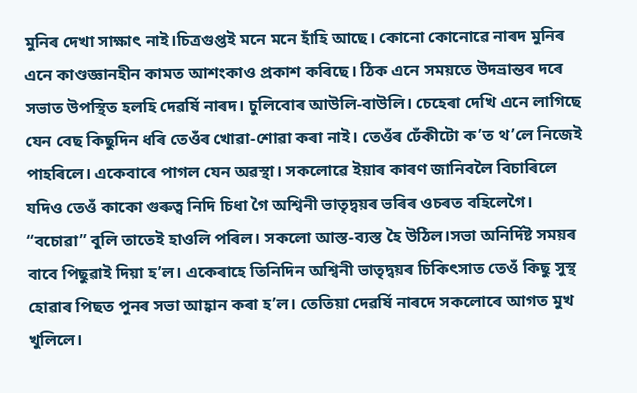মুনিৰ দেখা সাক্ষাৎ নাই।চিত্ৰগুপ্তই মনে মনে হাঁহি আছে। কোনো কোনোৱে নাৰদ মুনিৰ এনে কাণ্ডজ্ঞানহীন কামত আশংকাও প্ৰকাশ কৰিছে। ঠিক এনে সময়তে উদভ্ৰান্তৰ দৰে সভাত উপস্থিত হলহি দেৱৰ্ষি নাৰদ। চুলিবোৰ আউলি-বাউলি। চেহেৰা দেখি এনে লাগিছে যেন বেছ কিছুদিন ধৰি তেওঁৰ খোৱা-শোৱা কৰা নাই। তেওঁৰ ঢেঁকীটো ক’ত থ’লে নিজেই পাহৰিলে। একেবাৰে পাগল যেন অৱস্থা। সকলোৱে ইয়াৰ কাৰণ জানিবলৈ বিচাৰিলে যদিও তেওঁ কাকো গুৰুত্ব নিদি চিধা গৈ অশ্বিনী ভাতৃদ্বয়ৰ ভৰিৰ ওচৰত বহিলেগৈ। “বচোৱা” বুলি তাতেই হাওলি পৰিল। সকলো আস্ত-ব্যস্ত হৈ উঠিল।সভা অনিৰ্দিষ্ট সময়ৰ বাবে পিছুৱাই দিয়া হ’ল। একেৰাহে তিনিদিন অশ্বিনী ভাতৃদ্বয়ৰ চিকিৎসাত তেওঁ কিছু সুস্থ হোৱাৰ পিছত পুনৰ সভা আহ্বান কৰা হ’ল। তেতিয়া দেৱৰ্ষি নাৰদে সকলোৰে আগত মুখ খুলিলে।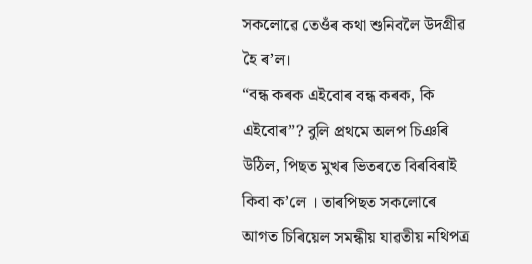সকলোৱে তেওঁৰ কথা শুনিবলৈ উদগ্ৰীৱ হৈ ৰ’ল।
“বন্ধ কৰক এইবোৰ বন্ধ কৰক, কি এইবোৰ”? বুলি প্ৰথমে অলপ চিঞৰি উঠিল, পিছত মুখৰ ভিতৰতে বিৰবিৰাই কিবা ক’লে । তাৰপিছত সকলোৰে আগত চিৰিয়েল সমন্ধীয় যাৱতীয় নথিপত্ৰ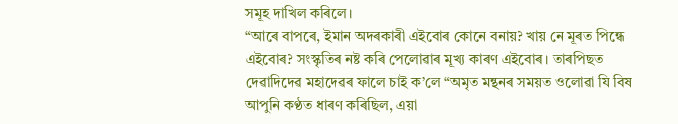সমূহ দাখিল কৰিলে।
“আৰে বাপৰে, ইমান অদৰকাৰী এইবোৰ কোনে বনায়? খায় নে মূৰত পিন্ধে এইবোৰ? সংস্কৃতিৰ নষ্ট কৰি পেলোৱাৰ মূখ্য কাৰণ এইবোৰ। তাৰপিছত দেৱাদিদেৱ মহাদেৱৰ ফালে চাই ক’লে “অমৃত মন্থনৰ সময়ত ওলোৱা যি বিষ আপুনি কণ্ঠত ধাৰণ কৰিছিল, এয়া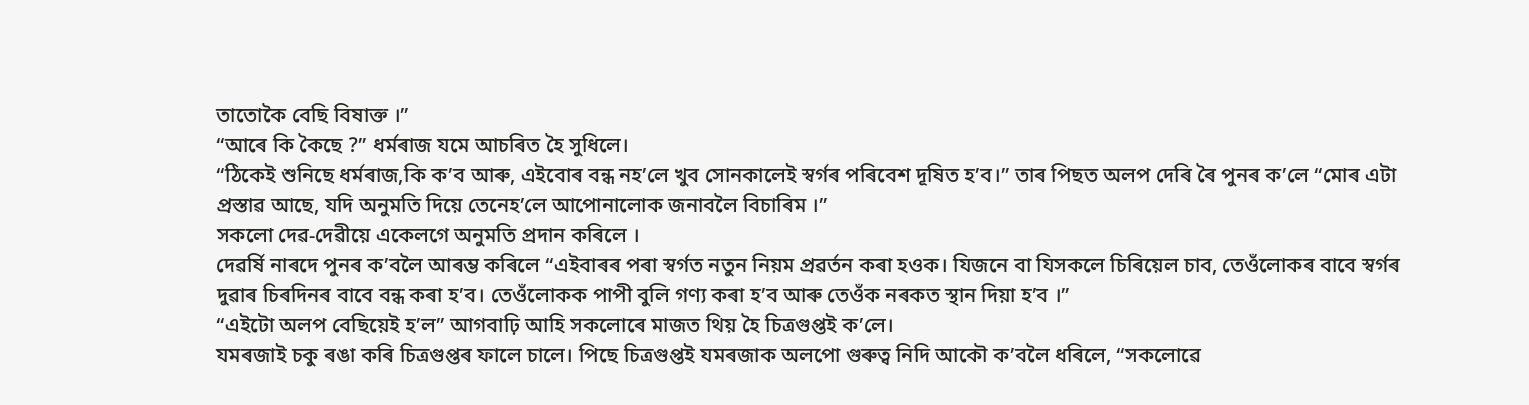তাতোকৈ বেছি বিষাক্ত ।”
“আৰে কি কৈছে ?” ধৰ্মৰাজ যমে আচৰিত হৈ সুধিলে।
“ঠিকেই শুনিছে ধৰ্মৰাজ,কি ক’ব আৰু, এইবোৰ বন্ধ নহ’লে খুব সোনকালেই স্বৰ্গৰ পৰিবেশ দূষিত হ’ব।” তাৰ পিছত অলপ দেৰি ৰৈ পুনৰ ক’লে “মোৰ এটা প্ৰস্তাৱ আছে, যদি অনুমতি দিয়ে তেনেহ’লে আপোনালোক জনাবলৈ বিচাৰিম ।”
সকলো দেৱ-দেৱীয়ে একেলগে অনুমতি প্ৰদান কৰিলে ।
দেৱৰ্ষি নাৰদে পুনৰ ক’বলৈ আৰম্ভ কৰিলে “এইবাৰৰ পৰা স্বৰ্গত নতুন নিয়ম প্ৰৱৰ্তন কৰা হওক। যিজনে বা যিসকলে চিৰিয়েল চাব, তেওঁলোকৰ বাবে স্বৰ্গৰ দুৱাৰ চিৰদিনৰ বাবে বন্ধ কৰা হ’ব। তেওঁলোকক পাপী বুলি গণ্য কৰা হ’ব আৰু তেওঁক নৰকত স্থান দিয়া হ’ব ।”
“এইটো অলপ বেছিয়েই হ’ল” আগবাঢ়ি আহি সকলোৰে মাজত থিয় হৈ চিত্ৰগুপ্তই ক’লে।
যমৰজাই চকু ৰঙা কৰি চিত্ৰগুপ্তৰ ফালে চালে। পিছে চিত্ৰগুপ্তই যমৰজাক অলপো গুৰুত্ব নিদি আকৌ ক’বলৈ ধৰিলে, “সকলোৱে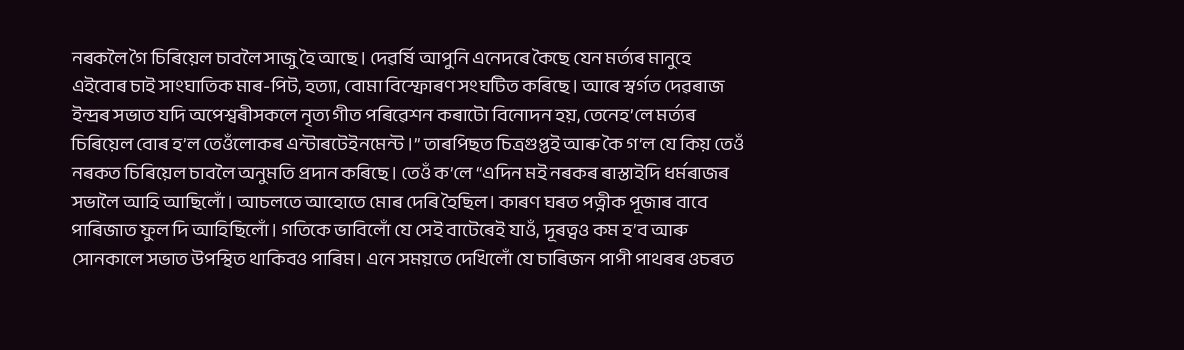নৰকলৈ গৈ চিৰিয়েল চাবলৈ সাজু হৈ আছে। দেৱৰ্ষি আপুনি এনেদৰে কৈছে যেন মৰ্ত্যৰ মানুহে এইবোৰ চাই সাংঘাতিক মাৰ-পিট, হত্যা, বোমা বিস্ফোৰণ সংঘটিত কৰিছে। আৰে স্বৰ্গত দেৱৰাজ ইন্দ্ৰৰ সভাত যদি অপেশ্বৰীসকলে নৃত্য গীত পৰিৱেশন কৰাটো বিনোদন হয়, তেনেহ’লে মৰ্ত্যৰ চিৰিয়েল বোৰ হ’ল তেওঁলোকৰ এন্টাৰটেইনমেন্ট ।” তাৰপিছত চিত্ৰগুপ্তই আৰু কৈ গ’ল যে কিয় তেওঁ নৰকত চিৰিয়েল চাবলৈ অনুমতি প্ৰদান কৰিছে। তেওঁ ক’লে “এদিন মই নৰকৰ ৰাস্তাইদি ধৰ্মৰাজৰ সভালৈ আহি আছিলোঁ। আচলতে আহোতে মোৰ দেৰি হৈছিল। কাৰণ ঘৰত পত্নীক পূজাৰ বাবে পাৰিজাত ফুল দি আহিছিলোঁ। গতিকে ভাবিলোঁ যে সেই বাটেৰেই যাওঁ, দূৰত্বও কম হ’ব আৰু সোনকালে সভাত উপস্থিত থাকিবও পাৰিম। এনে সময়তে দেখিলোঁ যে চাৰিজন পাপী পাথৰৰ ওচৰত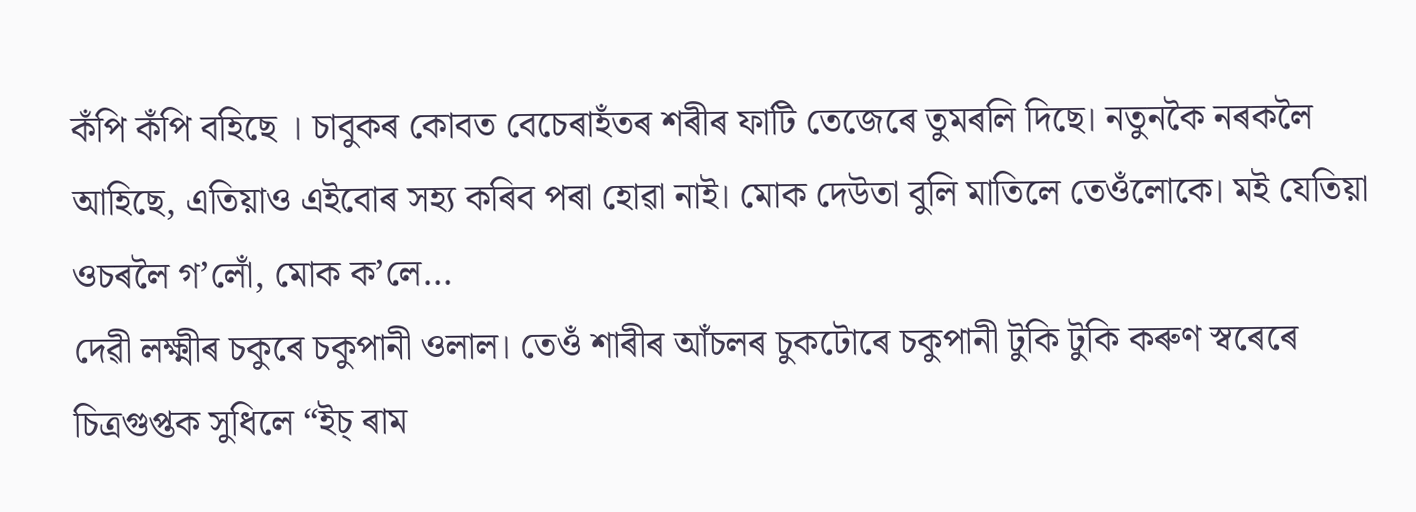কঁপি কঁপি বহিছে । চাবুকৰ কোবত বেচেৰাহঁতৰ শৰীৰ ফাটি তেজেৰে তুমৰলি দিছে। নতুনকৈ নৰকলৈ আহিছে, এতিয়াও এইবোৰ সহ্য কৰিব পৰা হোৱা নাই। মোক দেউতা বুলি মাতিলে তেওঁলোকে। মই যেতিয়া ওচৰলৈ গ’লোঁ, মোক ক’লে…
দেৱী লক্ষ্মীৰ চকুৰে চকুপানী ওলাল। তেওঁ শাৰীৰ আঁচলৰ চুকটোৰে চকুপানী টুকি টুকি কৰুণ স্বৰেৰে চিত্ৰগুপ্তক সুধিলে “ইচ্ ৰাম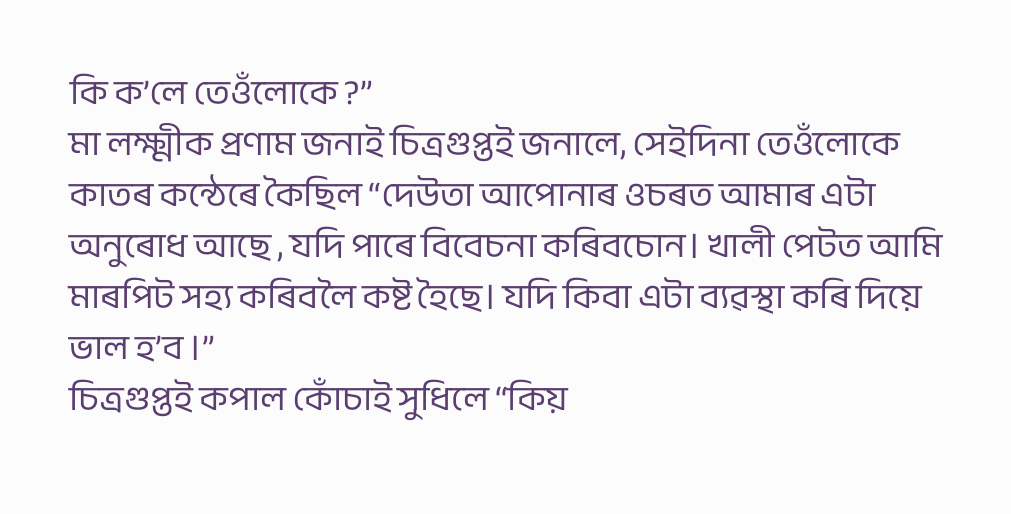কি ক’লে তেওঁলোকে ?”
মা লক্ষ্মীক প্ৰণাম জনাই চিত্ৰগুপ্তই জনালে, সেইদিনা তেওঁলোকে কাতৰ কন্ঠেৰে কৈছিল “দেউতা আপোনাৰ ওচৰত আমাৰ এটা অনুৰোধ আছে , যদি পাৰে বিবেচনা কৰিবচোন। খালী পেটত আমি মাৰপিট সহ্য কৰিবলৈ কষ্ট হৈছে। যদি কিবা এটা ব্যৱস্থা কৰি দিয়ে ভাল হ’ব ।”
চিত্ৰগুপ্তই কপাল কোঁচাই সুধিলে “কিয়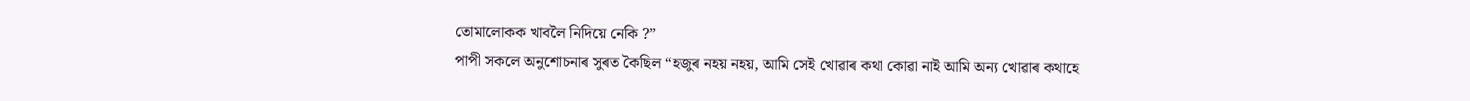তোমালোকক খাবলৈ নিদিয়ে নেকি ?”
পাপী সকলে অনুশোচনাৰ সুৰত কৈছিল “হজুৰ নহয় নহয়, আমি সেই খোৱাৰ কথা কোৱা নাই আমি অন্য খোৱাৰ কথাহে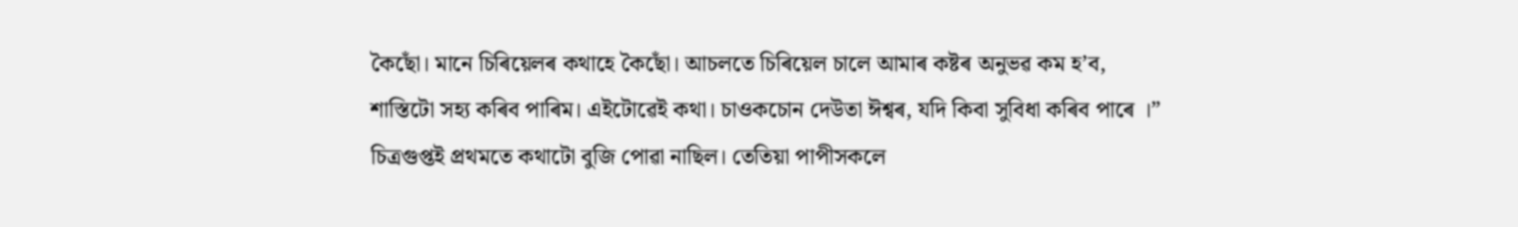কৈছোঁ। মানে চিৰিয়েলৰ কথাহে কৈছোঁ। আচলতে চিৰিয়েল চালে আমাৰ কষ্টৰ অনুভৱ কম হ’ব, শাস্তিটো সহ্য কৰিব পাৰিম। এইটোৱেই কথা। চাওকচোন দেউতা ঈশ্বৰ, যদি কিবা সুবিধা কৰিব পাৰে ।”
চিত্ৰগুপ্তই প্ৰথমতে কথাটো বুজি পোৱা নাছিল। তেতিয়া পাপীসকলে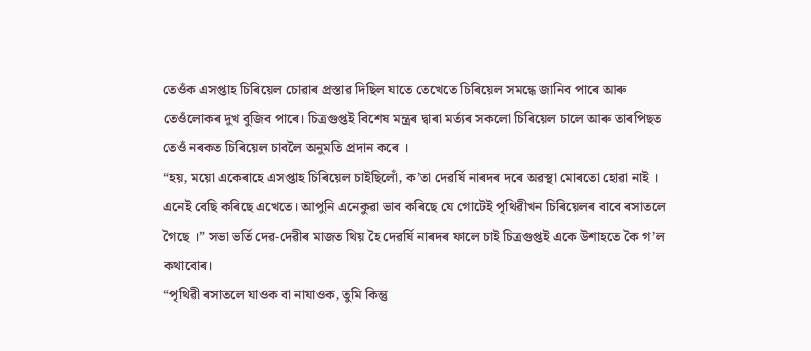তেওঁক এসপ্তাহ চিৰিয়েল চোৱাৰ প্ৰস্তাৱ দিছিল যাতে তেখেতে চিৰিয়েল সমন্ধে জানিব পাৰে আৰু তেওঁলোকৰ দুখ বুজিব পাৰে। চিত্ৰগুপ্তই বিশেষ মন্ত্ৰৰ দ্বাৰা মৰ্ত্যৰ সকলো চিৰিয়েল চালে আৰু তাৰপিছত তেওঁ নৰকত চিৰিয়েল চাবলৈ অনুমতি প্ৰদান কৰে ।
“হয়, ময়ো একেৰাহে এসপ্তাহ চিৰিয়েল চাইছিলোঁ, ক’তা দেৱৰ্ষি নাৰদৰ দৰে অৱস্থা মোৰতো হোৱা নাই । এনেই বেছি কৰিছে এখেতে। আপুনি এনেকুৱা ভাব কৰিছে যে গোটেই পৃথিৱীখন চিৰিয়েলৰ বাবে ৰসাতলে গৈছে ।” সভা ভৰ্তি দেৱ-দেৱীৰ মাজত থিয় হৈ দেৱৰ্ষি নাৰদৰ ফালে চাই চিত্ৰগুপ্তই একে উশাহতে কৈ গ’ল কথাবোৰ।
“পৃথিৱী ৰসাতলে যাওক বা নাযাওক, তুমি কিন্তু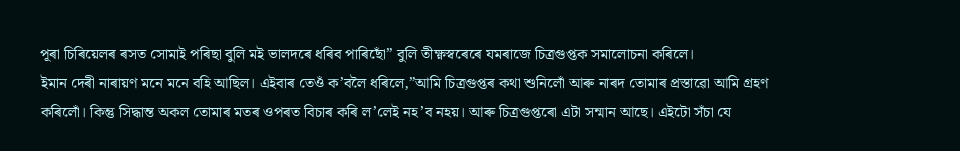পূৰা চিৰিয়েলৰ ৰসত সোমাই পৰিছা বুলি মই ভালদৰে ধৰিব পাৰিছোঁ” বুলি তীক্ষ্ণস্বৰেৰে যমৰাজে চিত্ৰগুপ্তক সমালোচনা কৰিলে।
ইমান দেৰী নাৰায়ণ মনে মনে বহি আছিল। এইবাৰ তেওঁ ক’বলৈ ধৰিলে,”আমি চিত্ৰগুপ্তৰ কথা শুনিলোঁ আৰু নাৰদ তোমাৰ প্ৰস্তাৱো আমি গ্ৰহণ কৰিলোঁ। কিন্তু সিদ্ধান্ত অকল তোমাৰ মতৰ ওপৰত বিচাৰ কৰি ল’লেই নহ’ব নহয়। আৰু চিত্ৰগুপ্তৰো এটা সন্মান আছে। এইটো সঁচা যে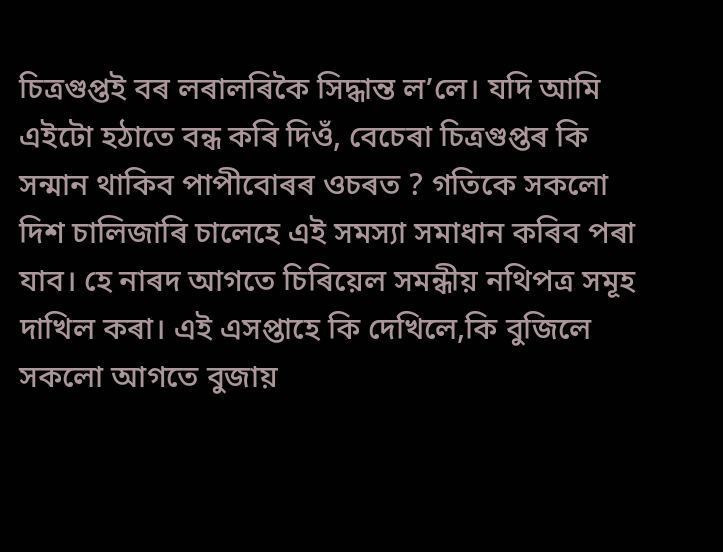চিত্ৰগুপ্তই বৰ লৰালৰিকৈ সিদ্ধান্ত ল’লে। যদি আমি এইটো হঠাতে বন্ধ কৰি দিওঁ, বেচেৰা চিত্ৰগুপ্তৰ কি সন্মান থাকিব পাপীবোৰৰ ওচৰত ? গতিকে সকলো দিশ চালিজাৰি চালেহে এই সমস্যা সমাধান কৰিব পৰা যাব। হে নাৰদ আগতে চিৰিয়েল সমন্ধীয় নথিপত্ৰ সমূহ দাখিল কৰা। এই এসপ্তাহে কি দেখিলে,কি বুজিলে সকলো আগতে বুজায়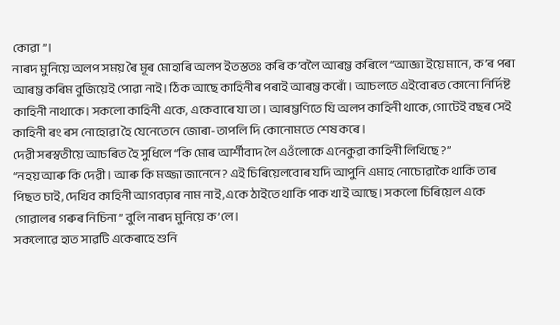কোৱা”।
নাৰদ মুনিয়ে অলপ সময় ৰৈ মূৰ মোহাৰি অলপ ইতস্ততঃ কৰি ক’বলৈ আৰম্ভ কৰিলে “আজ্ঞা ইয়ে মানে, ক’ৰ পৰা আৰম্ভ কৰিম বুজিয়েই পোৱা নাই। ঠিক আছে কাহিনীৰ পৰাই আৰম্ভ কৰোঁ। আচলতে এইবোৰত কোনো নিৰ্দিষ্ট কাহিনী নাথাকে। সকলো কাহিনী একে, একেবাৰে যা তা। আৰম্ভণিতে যি অলপ কাহিনী থাকে, গোটেই বছৰ সেই কাহিনী ৰং ৰস নোহোৱা হৈ যেনেতেনে জোৰা-তাপলি দি কোনোমতে শেষ কৰে।
দেৱী সৰস্বতীয়ে আচৰিত হৈ সুধিলে “কি মোৰ আৰ্শীবাদ লৈ এওঁলোকে এনেকুৱা কাহিনী লিখিছে ?”
“নহয় আৰু কি দেৱী । আৰু কি মজ্জা জানেনে? এই চিৰিয়েলবোৰ যদি আপুনি এমাহ নোচোৱাকৈ থাকি তাৰ পিছত চাই, দেখিব কাহিনী আগবঢ়াৰ নাম নাই ,একে ঠাইতে থাকি পাক খাই আছে। সকলো চিৰিয়েল একে গোৱালৰ গৰুৰ নিচিনা” বুলি নাৰদ মুনিয়ে ক’লে।
সকলোৱে হাত সাৱটি একেৰাহে শুনি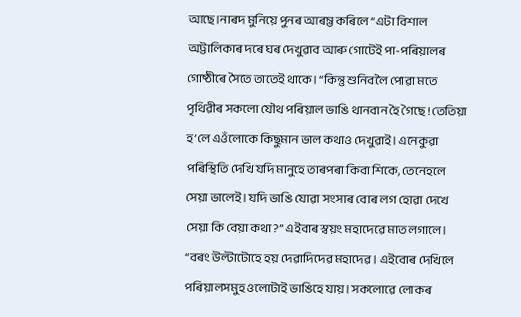আছে।নাৰদ মুনিয়ে পুনৰ আৰম্ভ কৰিলে “এটা বিশাল অট্টালিকাৰ দৰে ঘৰ দেখুৱাব আৰু গোটেই পা-পৰিয়ালৰ গোষ্ঠীৰে সৈতে তাতেই থাকে। “কিন্তু শুনিবলৈ পোৱা মতে পৃথিৱীৰ সকলো যৌথ পৰিয়াল ভাঙি থানবান হৈ গৈছে ! তেতিয়া হ’লে এওঁলোকে কিছুমান ভাল কথাও দেখুৱাই। এনেকুৱা পৰিস্থিতি দেখি যদি মানুহে তাৰপৰা কিবা শিকে, তেনেহলে সেয়া ভালেই। যদি ভাঙি যোৱা সংসাৰ বোৰ লগ হোৱা দেখে সেয়া কি বেয়া কথা?” এইবাৰ স্বয়ং মহাদেৱে মাত লগালে।
“বৰং উল্টাটোহে হয় দেৱাদিদেৱ মহাদেৱ। এইবোৰ দেখিলে পৰিয়ালসমুহ ওলোটাই ভাঙিহে যায়। সকলোৱে লোকৰ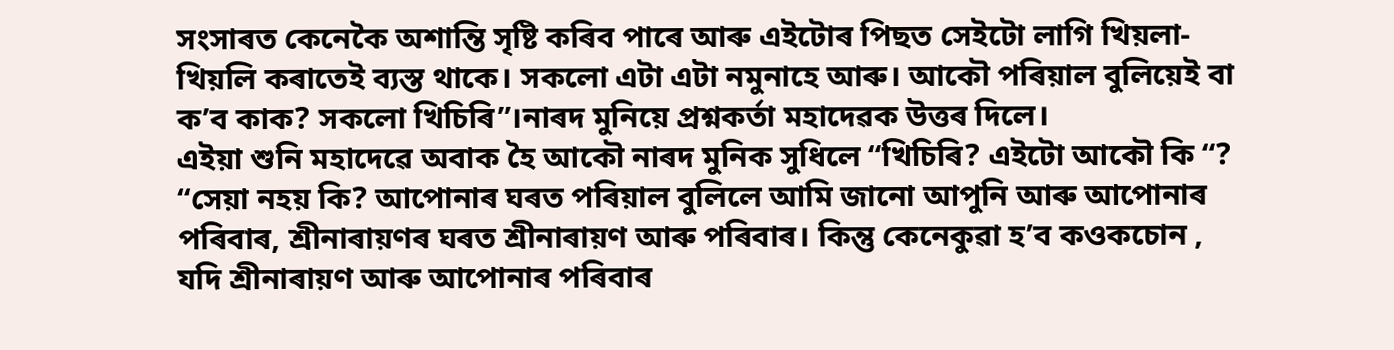সংসাৰত কেনেকৈ অশান্তি সৃষ্টি কৰিব পাৰে আৰু এইটোৰ পিছত সেইটো লাগি খিয়লা-খিয়লি কৰাতেই ব্যস্ত থাকে। সকলো এটা এটা নমুনাহে আৰু। আকৌ পৰিয়াল বুলিয়েই বা ক’ব কাক? সকলো খিচিৰি”।নাৰদ মুনিয়ে প্ৰশ্নকৰ্তা মহাদেৱক উত্তৰ দিলে।
এইয়া শুনি মহাদেৱে অবাক হৈ আকৌ নাৰদ মুনিক সুধিলে “খিচিৰি? এইটো আকৌ কি “?
“সেয়া নহয় কি? আপোনাৰ ঘৰত পৰিয়াল বুলিলে আমি জানো আপুনি আৰু আপোনাৰ পৰিবাৰ, শ্ৰীনাৰায়ণৰ ঘৰত শ্ৰীনাৰায়ণ আৰু পৰিবাৰ। কিন্তু কেনেকুৱা হ’ব কওকচোন , যদি শ্ৰীনাৰায়ণ আৰু আপোনাৰ পৰিবাৰ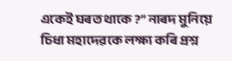একেই ঘৰত থাকে ?” নাৰদ মুনিয়ে চিধা মহাদেৱকে লক্ষ্য কৰি প্ৰশ্ন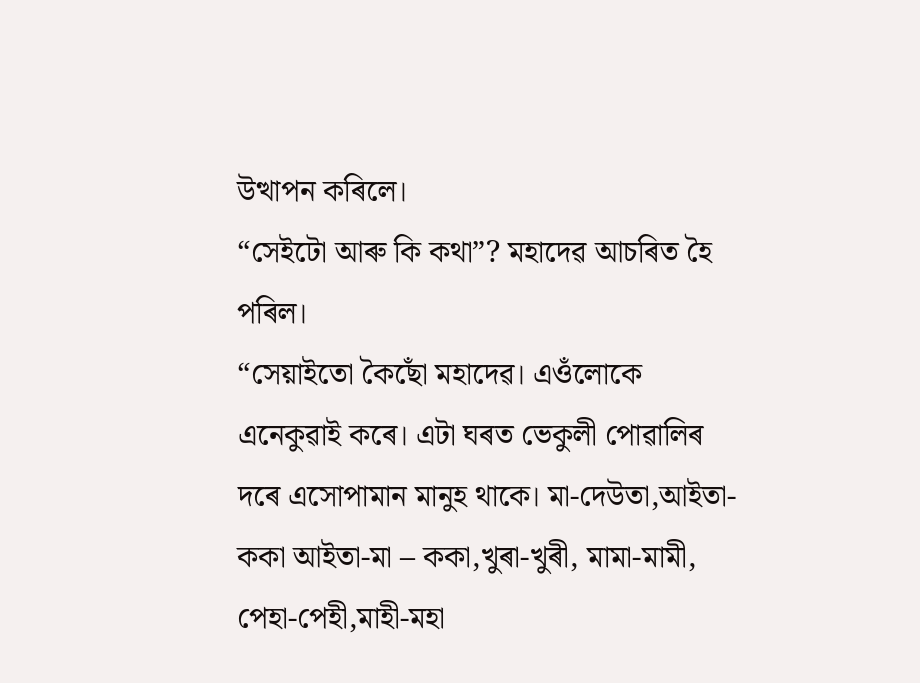উত্থাপন কৰিলে।
“সেইটো আৰু কি কথা”? মহাদেৱ আচৰিত হৈ পৰিল।
“সেয়াইতো কৈছোঁ মহাদেৱ। এওঁলোকে এনেকুৱাই কৰে। এটা ঘৰত ভেকুলী পোৱালিৰ দৰে এসোপামান মানুহ থাকে। মা-দেউতা,আইতা-ককা আইতা-মা – ককা,খুৰা-খুৰী, মামা-মামী, পেহা-পেহী,মাহী-মহা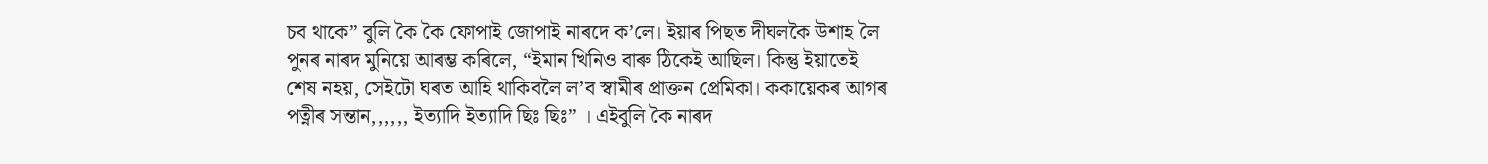চব থাকে” বুলি কৈ কৈ ফোপাই জোপাই নাৰদে ক’লে। ইয়াৰ পিছত দীঘলকৈ উশাহ লৈ পুনৰ নাৰদ মুনিয়ে আৰম্ভ কৰিলে, “ইমান খিনিও বাৰু ঠিকেই আছিল। কিন্তু ইয়াতেই শেষ নহয়, সেইটো ঘৰত আহি থাকিবলৈ ল’ব স্বামীৰ প্ৰাক্তন প্ৰেমিকা। ককায়েকৰ আগৰ পত্নীৰ সন্তান,,,,,, ইত্যাদি ইত্যাদি ছিঃ ছিঃ” । এইবুলি কৈ নাৰদ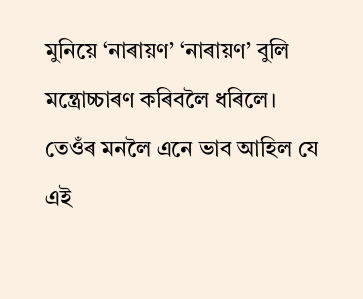মুনিয়ে ‘নাৰায়ণ’ ‘নাৰায়ণ’ বুলি মন্ত্ৰোচ্চাৰণ কৰিবলৈ ধৰিলে। তেওঁৰ মনলৈ এনে ভাব আহিল যে এই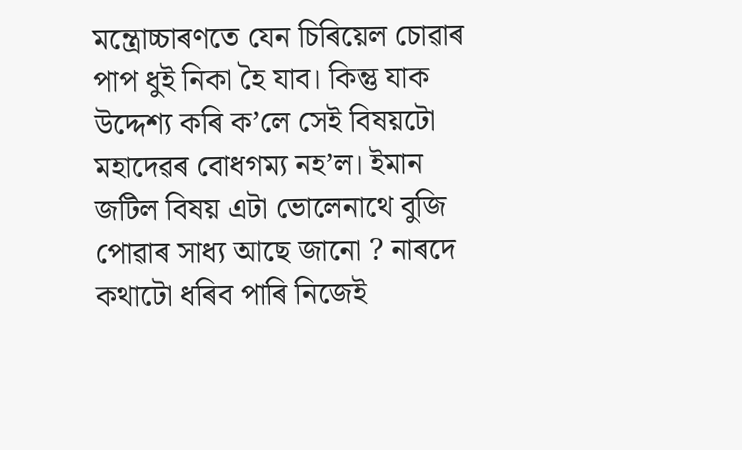মন্ত্ৰোচ্চাৰণতে যেন চিৰিয়েল চোৱাৰ পাপ ধুই নিকা হৈ যাব। কিন্তু যাক উদ্দেশ্য কৰি ক’লে সেই বিষয়টো মহাদেৱৰ বোধগম্য নহ’ল। ইমান জটিল বিষয় এটা ভোলেনাথে বুজি পোৱাৰ সাধ্য আছে জানো ? নাৰদে কথাটো ধৰিব পাৰি নিজেই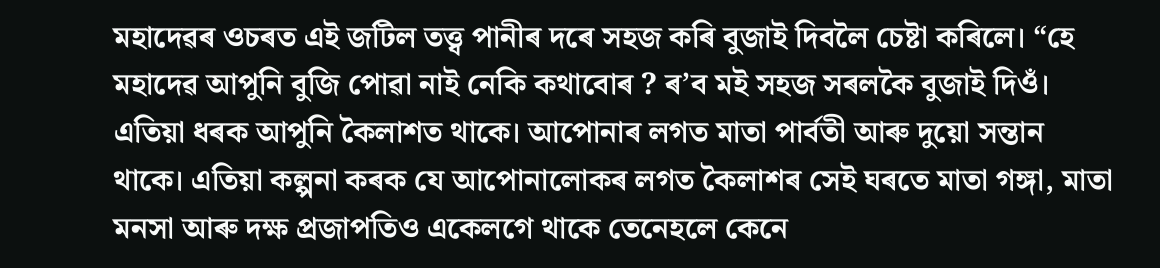মহাদেৱৰ ওচৰত এই জটিল তত্ত্ব পানীৰ দৰে সহজ কৰি বুজাই দিবলৈ চেষ্টা কৰিলে। “হে মহাদেৱ আপুনি বুজি পোৱা নাই নেকি কথাবোৰ ? ৰ’ব মই সহজ সৰলকৈ বুজাই দিওঁ। এতিয়া ধৰক আপুনি কৈলাশত থাকে। আপোনাৰ লগত মাতা পাৰ্বতী আৰু দুয়ো সন্তান থাকে। এতিয়া কল্পনা কৰক যে আপোনালোকৰ লগত কৈলাশৰ সেই ঘৰতে মাতা গঙ্গা, মাতা মনসা আৰু দক্ষ প্ৰজাপতিও একেলগে থাকে তেনেহলে কেনে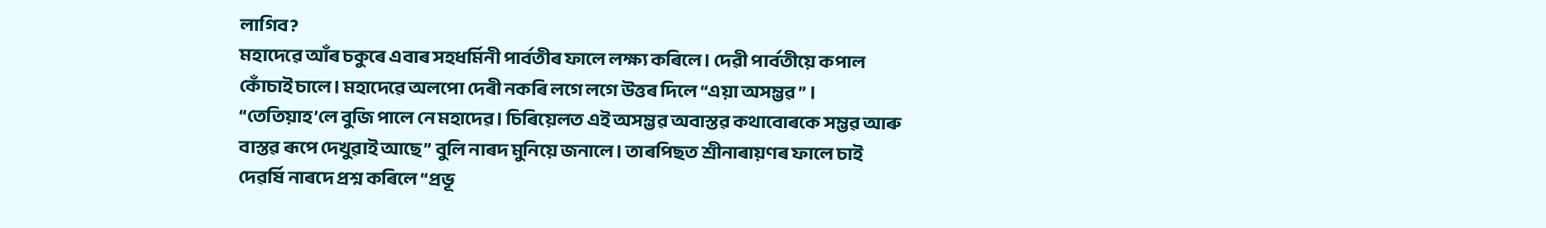লাগিব?
মহাদেৱে আঁৰ চকুৰে এবাৰ সহধৰ্মিনী পাৰ্বতীৰ ফালে লক্ষ্য কৰিলে। দেৱী পাৰ্বতীয়ে কপাল কোঁচাই চালে। মহাদেৱে অলপো দেৰী নকৰি লগে লগে উত্তৰ দিলে “এয়া অসম্ভৱ ” ।
“তেতিয়াহ’লে বুজি পালে নে মহাদেৱ। চিৰিয়েলত এই অসম্ভৱ অবাস্তৱ কথাবোৰকে সম্ভৱ আৰু বাস্তৱ ৰূপে দেখুৱাই আছে” বুলি নাৰদ মুনিয়ে জনালে। তাৰপিছত শ্ৰীনাৰায়ণৰ ফালে চাই দেৱৰ্ষি নাৰদে প্ৰশ্ন কৰিলে “প্ৰভূ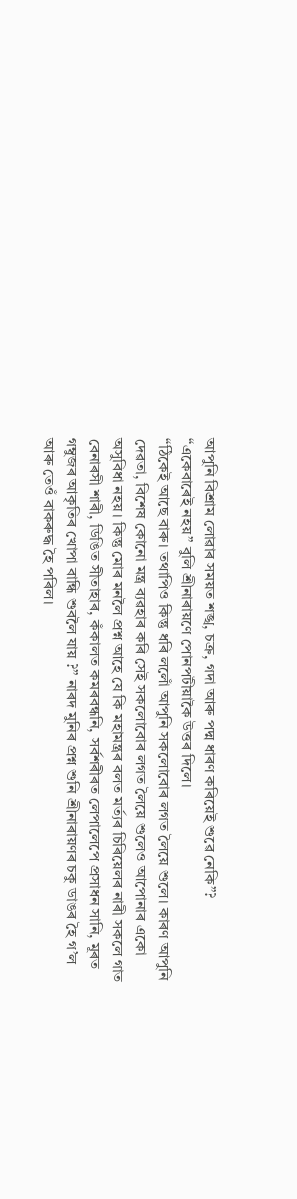আপুনি বিশ্ৰাম লোৱাৰ সময়ত শঙ্খ, চক্ৰ, গদা আৰু পদ্ম ধাৰণ কৰিয়েই শুৱে নেকি”?
“একেবাৰেই নহয়” বুলি শ্ৰীনাৰায়ণে পোনপটীয়াকৈ উত্তৰ দিলে।
“ঠিকেই আছে বাৰু। তথাপিও কিন্তু ধৰি ললোঁ আপুনি সকলোবোৰ লগত লৈয়ে শুলে। কাৰণ আপুনি দেৱতা, বিশেষ কোনো মন্ত্ৰ ব্যৱহাৰ কৰি সেই সকলোবোৰ লগত লৈয়ে শুলেও আপোনাৰ একো অসুবিধা নহয়। কিন্তু মোৰ মনলৈ প্ৰশ্ন আহে যে কি মহামন্ত্ৰৰ বলত মৰ্ত্যৰ চিৰিয়েলৰ নাৰী সকলে গাত বেনাৰসী শাৰী, ডিঙিত সীতাহাৰ, কঁকালত কমৰবন্ধনি, সৰ্বশৰীৰত লেপালেপে প্ৰসাধন সানি, মূৰত গম্বুজৰ আকৃতিৰ খোপা বান্ধি শুবলৈ যায় ?” নাৰদ মুনিৰ প্ৰশ্ন শুনি শ্ৰীনাৰায়ণৰ চকু ডাঙৰ হৈ গ’ল আৰু তেওঁ বাকৰুদ্ধ হৈ পৰিল।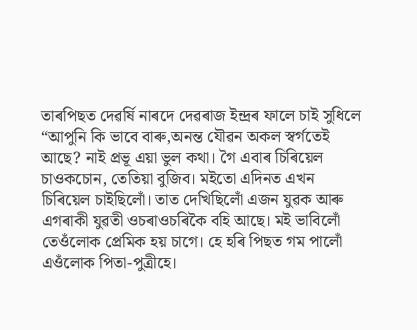তাৰপিছত দেৱৰ্ষি নাৰদে দেৱৰাজ ইন্দ্ৰৰ ফালে চাই সুধিলে “আপুনি কি ভাবে বাৰু,অনন্ত যৌৱন অকল স্বৰ্গতেই আছে? নাই প্ৰভূ এয়া ভুল কথা। গৈ এবাৰ চিৰিয়েল চাওকচোন, তেতিয়া বুজিব। মইতো এদিনত এখন চিৰিয়েল চাইছিলোঁ। তাত দেখিছিলোঁ এজন যুৱক আৰু এগৰাকী যুৱতী ওচৰাওচৰিকৈ বহি আছে। মই ভাবিলোঁ তেওঁলোক প্ৰেমিক হয় চাগে। হে হৰি পিছত গম পালোঁ এওঁলোক পিতা-পুত্ৰীহে।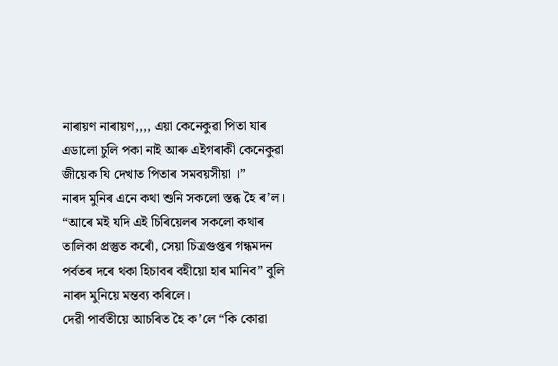নাৰায়ণ নাৰায়ণ,,,, এয়া কেনেকুৱা পিতা যাৰ এডালো চুলি পকা নাই আৰু এইগৰাকী কেনেকুৱা জীয়েক যি দেখাত পিতাৰ সমবয়সীয়া ।”
নাৰদ মুনিৰ এনে কথা শুনি সকলো স্তব্ধ হৈ ৰ’ল।
“আৰে মই যদি এই চিৰিয়েলৰ সকলো কথাৰ তালিকা প্ৰস্তুত কৰোঁ, সেয়া চিত্ৰগুপ্তৰ গন্ধমদন পৰ্বতৰ দৰে থকা হিচাবৰ বহীয়ো হাৰ মানিব” বুলি নাৰদ মুনিয়ে মন্তব্য কৰিলে।
দেৱী পাৰ্বতীয়ে আচৰিত হৈ ক’লে “কি কোৱা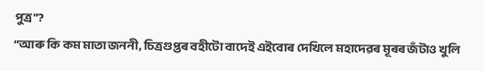পুত্ৰ”?
“আৰু কি কম মাতা জননী, চিত্ৰগুপ্তৰ বহীটো বাদেই এইবোৰ দেখিলে মহাদেৱৰ মূৰৰ জঁটাও খুলি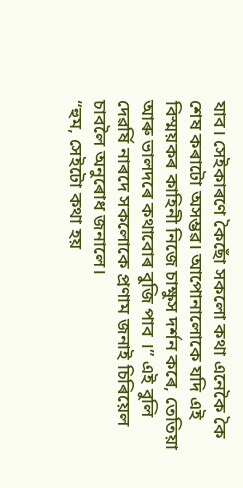যাব। সেইকাৰণে কৈছোঁ সকলো কথা এনেকৈ কৈ শেষ কৰাটো অসম্ভৱ। আপোনালোকে যদি এই বিস্ময়কৰ কাহিনী নিজে চাক্ষুস দৰ্শন কৰে, তেতিয়া আৰু ভালদৰে কথাবোৰ বুজি পাব ।” এই বুলি দেৱৰ্ষি নাৰদে সকলোকে প্ৰণাম জনাই চিৰিয়েল চাবলৈ অনুৰোধ জনালে।
“হুম, সেইটো কথা হয়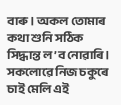বাৰু। অকল তোমাৰ কথা শুনি সঠিক সিদ্ধান্ত ল’ব নোৱাৰি। সকলোৱে নিজ চকুৰে চাই মেলি এই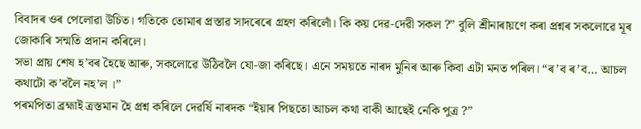বিবাদৰ ওৰ পেলোৱা উচিত। গতিকে তোমাৰ প্ৰস্তাৱ সাদৰেৰে গ্ৰহণ কৰিলোঁ। কি কয় দেৱ-দেৱী সকল ?” বুলি শ্ৰীনাৰায়ণে কৰা প্ৰশ্নৰ সকলোৱে মূৰ জোকাৰি সন্মতি প্ৰদান কৰিলে।
সভা প্ৰায় শেষ হ’বৰ হৈছে আৰু, সকলোৱে উঠিবলৈ যো-জা কৰিছে। এনে সময়তে নাৰদ মুনিৰ আৰু কিবা এটা মনত পৰিল। “ৰ’ব ৰ’ব… আচল কথাটো ক’বলৈ নহ’ল ।”
পৰমপিতা ব্ৰহ্মাই ত্ৰস্তমান হৈ প্ৰশ্ন কৰিলে দেৱৰ্ষি নাৰদক “ইয়াৰ পিছতো আচল কথা বাকী আছেই নেকি পুত্ৰ ?”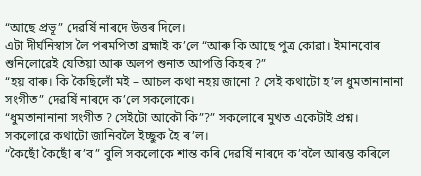“আছে প্ৰভূ” দেৱৰ্ষি নাৰদে উত্তৰ দিলে।
এটা দীৰ্ঘনিস্বাস লৈ পৰমপিতা ব্ৰহ্মাই ক’লে “আৰু কি আছে পুত্ৰ কোৱা। ইমানবোৰ শুনিলোৱেই যেতিয়া আৰু অলপ শুনাত আপত্তি কিহৰ ?”
“হয় বাৰু। কি কৈছিলোঁ মই – আচল কথা নহয় জানো ? সেই কথাটো হ’ল ধুমতানানানা সংগীত” দেৱৰ্ষি নাৰদে ক’লে সকলোকে।
“ধুমতানানানা সংগীত ? সেইটো আকৌ কি”?” সকলোৰে মুখত একেটাই প্ৰশ্ন। সকলোৱে কথাটো জানিবলৈ ইচ্ছুক হৈ ৰ’ল।
“কৈছোঁ কৈছোঁ ৰ’ব” বুলি সকলোকে শান্ত কৰি দেৱৰ্ষি নাৰদে ক’বলৈ আৰম্ভ কৰিলে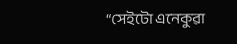“সেইটো এনেকুৱা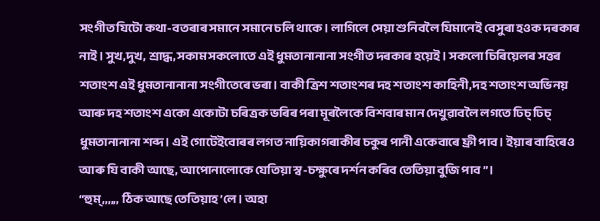সংগীত যিটো কথা-বতৰাৰ সমানে সমানে চলি থাকে। লাগিলে সেয়া শুনিবলৈ যিমানেই বেসুৰা হওক দৰকাৰ নাই। সুখ,দুখ, শ্ৰাদ্ধ,সকাম সকলোতে এই ধুমতানানানা সংগীত দৰকাৰ হয়েই। সকলো চিৰিয়েলৰ সত্তৰ শতাংশ এই ধুমতানানানা সংগীতেৰে ভৰা। বাকী ত্ৰিশ শতাংশৰ দহ শতাংশ কাহিনী,দহ শতাংশ অভিনয় আৰু দহ শতাংশ একো একোটা চৰিত্ৰক ভৰিৰ পৰা মূৰলৈকে বিশবাৰ মান দেখুৱাবলৈ লগতে ঢিচ্ ঢিচ্ ধুমতানানানা শব্দ। এই গোটেইবোৰৰ লগত নায়িকাগৰাকীৰ চকুৰ পানী একেবাৰে ফ্ৰী পাব। ইয়াৰ বাহিৰেও আৰু যি বাকী আছে, আপোনালোকে যেতিয়া স্ব-চক্ষুৰে দৰ্শন কৰিব তেতিয়া বুজি পাব”।
“হুম্ ,,,,,, ঠিক আছে তেতিয়াহ’লে। অহা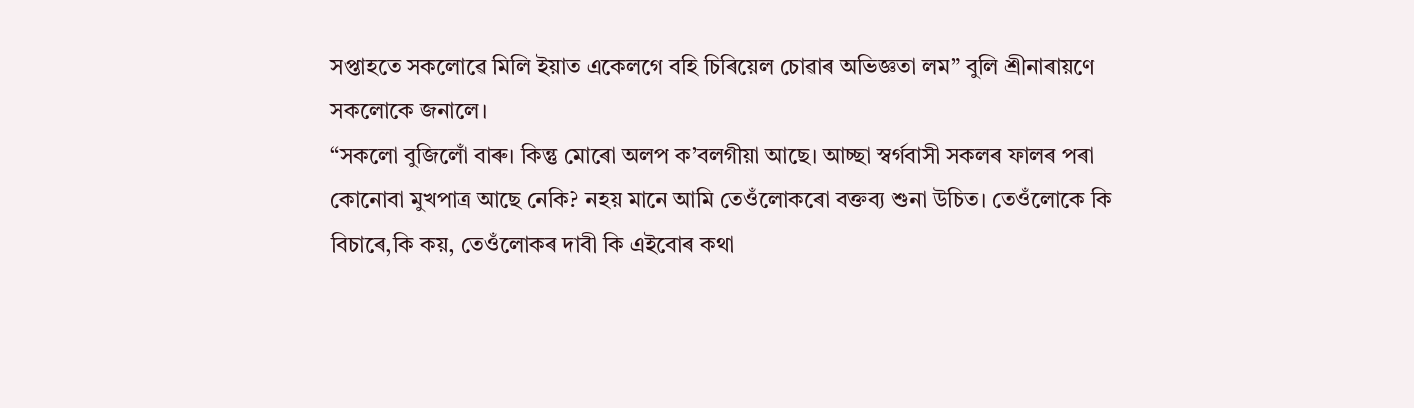সপ্তাহতে সকলোৱে মিলি ইয়াত একেলগে বহি চিৰিয়েল চোৱাৰ অভিজ্ঞতা লম” বুলি শ্ৰীনাৰায়ণে সকলোকে জনালে।
“সকলো বুজিলোঁ বাৰু। কিন্তু মোৰো অলপ ক’বলগীয়া আছে। আচ্ছা স্বৰ্গবাসী সকলৰ ফালৰ পৰা কোনোবা মুখপাত্ৰ আছে নেকি? নহয় মানে আমি তেওঁলোকৰো বক্তব্য শুনা উচিত। তেওঁলোকে কি বিচাৰে,কি কয়, তেওঁলোকৰ দাবী কি এইবোৰ কথা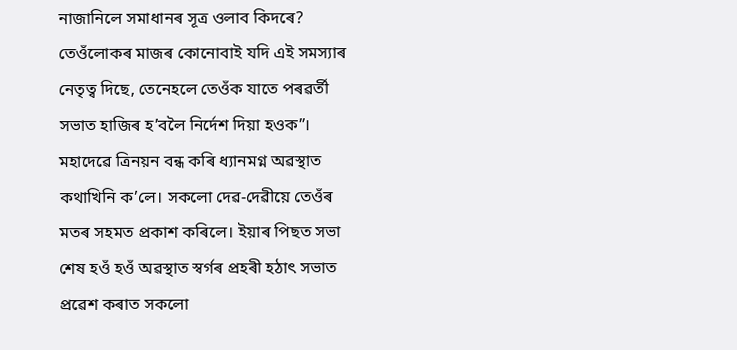নাজানিলে সমাধানৰ সূত্ৰ ওলাব কিদৰে? তেওঁলোকৰ মাজৰ কোনোবাই যদি এই সমস্যাৰ নেতৃত্ব দিছে, তেনেহলে তেওঁক যাতে পৰৱৰ্তী সভাত হাজিৰ হ’বলৈ নিৰ্দেশ দিয়া হওক”। মহাদেৱে ত্ৰিনয়ন বন্ধ কৰি ধ্যানমগ্ন অৱস্থাত কথাখিনি ক’লে। সকলো দেৱ-দেৱীয়ে তেওঁৰ মতৰ সহমত প্ৰকাশ কৰিলে। ইয়াৰ পিছত সভা শেষ হওঁ হওঁ অৱস্থাত স্বৰ্গৰ প্ৰহৰী হঠাৎ সভাত প্ৰৱেশ কৰাত সকলো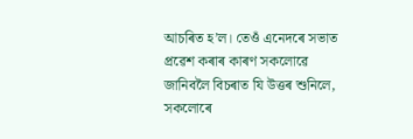আচৰিত হ’ল। তেওঁ এনেদৰে সভাত প্ৰৱেশ কৰাৰ কাৰণ সকলোৱে জানিবলৈ বিচৰাত যি উত্তৰ শুনিলে, সকলোৰে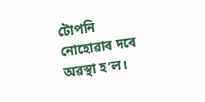টোপনি নোহোৱাৰ দৰে অৱস্থা হ’ল।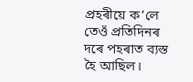প্ৰহৰীয়ে ক’লে তেওঁ প্ৰতিদিনৰ দৰে পহৰাত ব্যস্ত হৈ আছিল।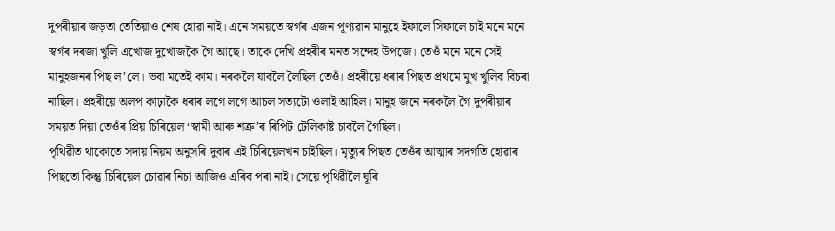দুপৰীয়াৰ জড়তা তেতিয়াও শেষ হোৱা নাই। এনে সময়তে স্বৰ্গৰ এজন পূণ্যৱান মানুহে ইফালে সিফালে চাই মনে মনে স্বৰ্গৰ দৰজা খুলি এখোজ দুখোজকৈ গৈ আছে। তাকে দেখি প্ৰহৰীৰ মনত সন্দেহ উপজে। তেওঁ মনে মনে সেই মানুহজনৰ পিছ ল’লে। ভবা মতেই কাম। নৰকলৈ যাবলৈ লৈছিল তেওঁ। প্ৰহৰীয়ে ধৰাৰ পিছত প্ৰথমে মুখ খুলিব বিচৰা নাছিল। প্ৰহৰীয়ে অলপ কাঢ়াকৈ ধৰাৰ লগে লগে আচল সত্যটো ওলাই আহিল। মানুহ জনে নৰকলৈ গৈ দুপৰীয়াৰ সময়ত দিয়া তেওঁৰ প্ৰিয় চিৰিয়েল ‘স্বামী আৰু শত্ৰু’ৰ ৰিপিট টেলিকাষ্ট চাবলৈ গৈছিল।
পৃথিৱীত থাকোতে সদায় নিয়ম অনুসৰি দুবাৰ এই চিৰিয়েলখন চাইছিল। মৃত্যুৰ পিছত তেওঁৰ আত্মাৰ সদগতি হোৱাৰ পিছতো কিন্তু চিৰিয়েল চোৱাৰ নিচা আজিও এৰিব পৰা নাই। সেয়ে পৃথিৱীলৈ ঘূৰি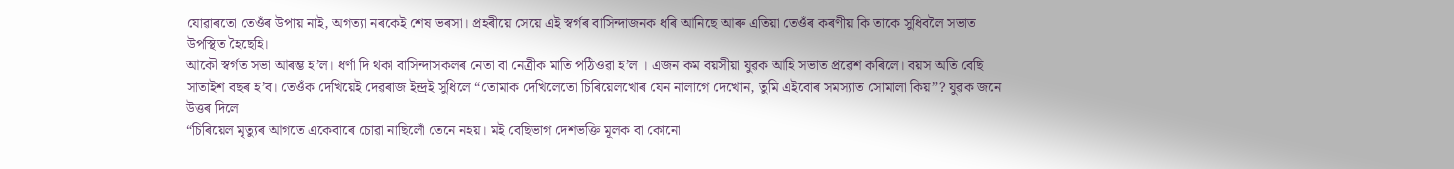যোৱাৰতো তেওঁৰ উপায় নাই, অগত্যা নৰকেই শেষ ভৰসা। প্ৰহৰীয়ে সেয়ে এই স্বৰ্গৰ বাসিন্দাজনক ধৰি আনিছে আৰু এতিয়া তেওঁৰ কৰণীয় কি তাকে সুধিবলৈ সভাত উপস্থিত হৈছেহি।
আকৌ স্বৰ্গত সভা আৰম্ভ হ’ল। ধৰ্ণা দি থকা বাসিন্দাসকলৰ নেতা বা নেত্ৰীক মাতি পঠিওৱা হ’ল । এজন কম বয়সীয়া যুৱক আহি সভাত প্ৰৱেশ কৰিলে। বয়স অতি বেছি সাতাইশ বছৰ হ’ব। তেওঁক দেখিয়েই দেৱৰাজ ইন্দ্ৰই সুধিলে “তোমাক দেখিলেতো চিৰিয়েলখোৰ যেন নালাগে দেখোন, তুমি এইবোৰ সমস্যাত সোমালা কিয়”? যুৱক জনে উত্তৰ দিলে
“চিৰিয়েল মৃত্যুৰ আগতে একেবাৰে চোৱা নাছিলোঁ তেনে নহয়। মই বেছিভাগ দেশভক্তি মূলক বা কোনো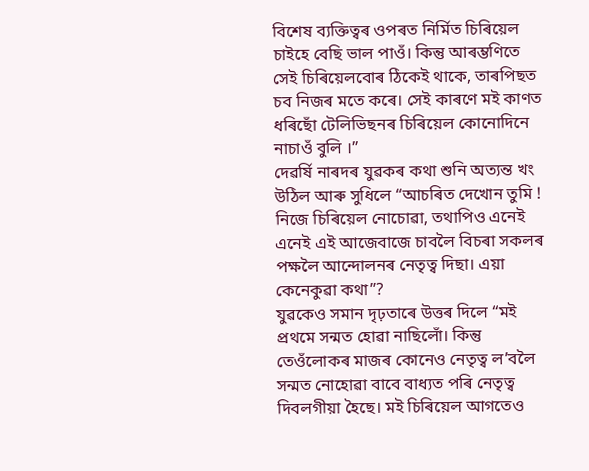বিশেষ ব্যক্তিত্বৰ ওপৰত নিৰ্মিত চিৰিয়েল চাইহে বেছি ভাল পাওঁ। কিন্তু আৰম্ভণিতে সেই চিৰিয়েলবোৰ ঠিকেই থাকে, তাৰপিছত চব নিজৰ মতে কৰে। সেই কাৰণে মই কাণত ধৰিছোঁ টেলিভিছনৰ চিৰিয়েল কোনোদিনে নাচাওঁ বুলি ।”
দেৱৰ্ষি নাৰদৰ যুৱকৰ কথা শুনি অত্যন্ত খং উঠিল আৰু সুধিলে “আচৰিত দেখোন তুমি ! নিজে চিৰিয়েল নোচোৱা, তথাপিও এনেই এনেই এই আজেবাজে চাবলৈ বিচৰা সকলৰ পক্ষলৈ আন্দোলনৰ নেতৃত্ব দিছা। এয়া কেনেকুৱা কথা”?
যুৱকেও সমান দৃঢ়তাৰে উত্তৰ দিলে “মই প্ৰথমে সন্মত হোৱা নাছিলোঁ। কিন্তু তেওঁলোকৰ মাজৰ কোনেও নেতৃত্ব ল’বলৈ সন্মত নোহোৱা বাবে বাধ্যত পৰি নেতৃত্ব দিবলগীয়া হৈছে। মই চিৰিয়েল আগতেও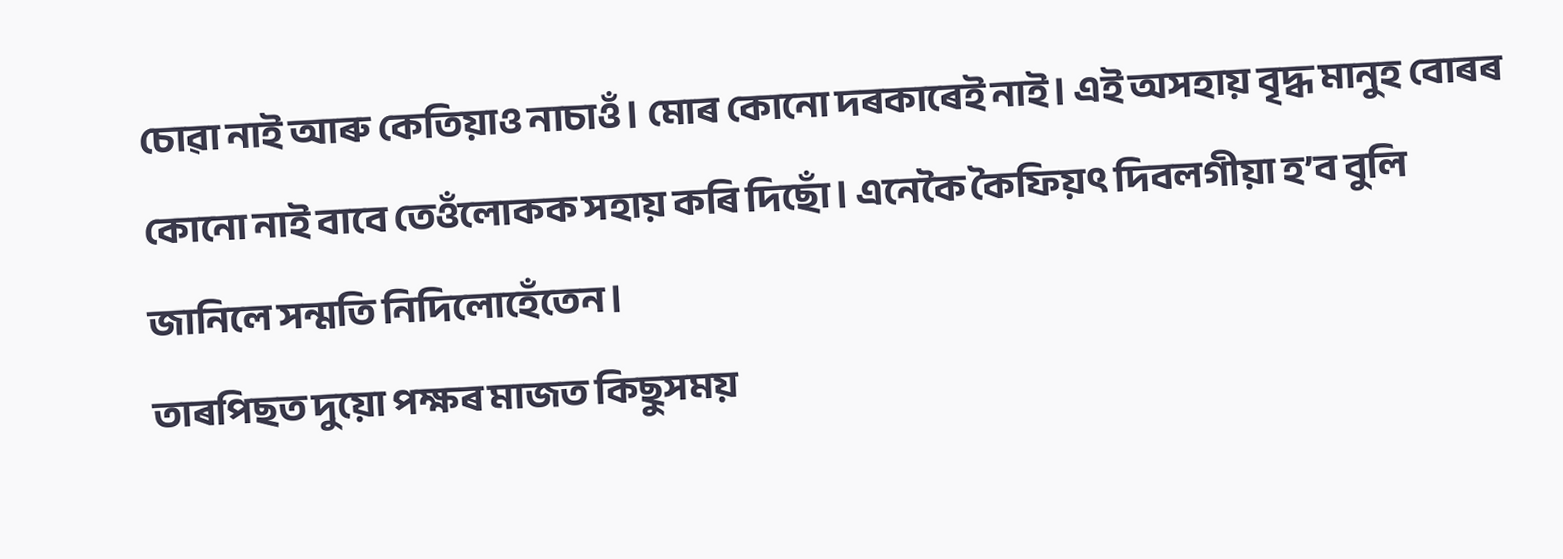চোৱা নাই আৰু কেতিয়াও নাচাওঁ। মোৰ কোনো দৰকাৰেই নাই। এই অসহায় বৃদ্ধ মানুহ বোৰৰ কোনো নাই বাবে তেওঁলোকক সহায় কৰি দিছোঁ। এনেকৈ কৈফিয়ৎ দিবলগীয়া হ’ব বুলি জানিলে সন্মতি নিদিলোহেঁতেন।
তাৰপিছত দুয়ো পক্ষৰ মাজত কিছুসময়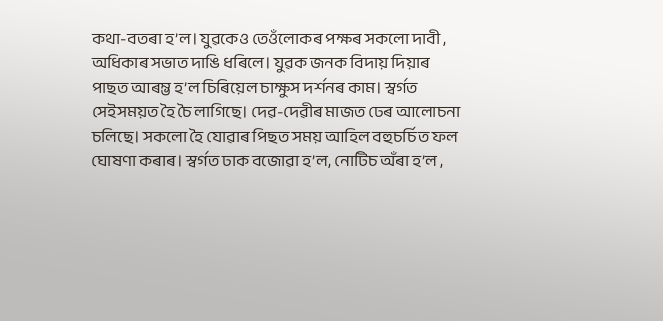কথা-বতৰা হ’ল। যুৱকেও তেওঁলোকৰ পক্ষৰ সকলো দাবী , অধিকাৰ সভাত দাঙি ধৰিলে। যুৱক জনক বিদায় দিয়াৰ পাছত আৰম্ভ হ’ল চিৰিয়েল চাক্ষুস দৰ্শনৰ কাম। স্বৰ্গত সেইসময়ত হৈ চৈ লাগিছে। দেৱ-দেৱীৰ মাজত ঢেৰ আলোচনা চলিছে। সকলো হৈ যোৱাৰ পিছত সময় আহিল বহুচৰ্চিত ফল ঘোষণা কৰাৰ। স্বৰ্গত ঢাক বজোৱা হ’ল, নোটিচ অঁৰা হ’ল ,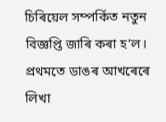চিৰিয়েল সম্পৰ্কিত নতুন বিজ্ঞপ্তি জাৰি কৰা হ’ল।
প্ৰথমতে ডাঙৰ আখৰেৰে লিখা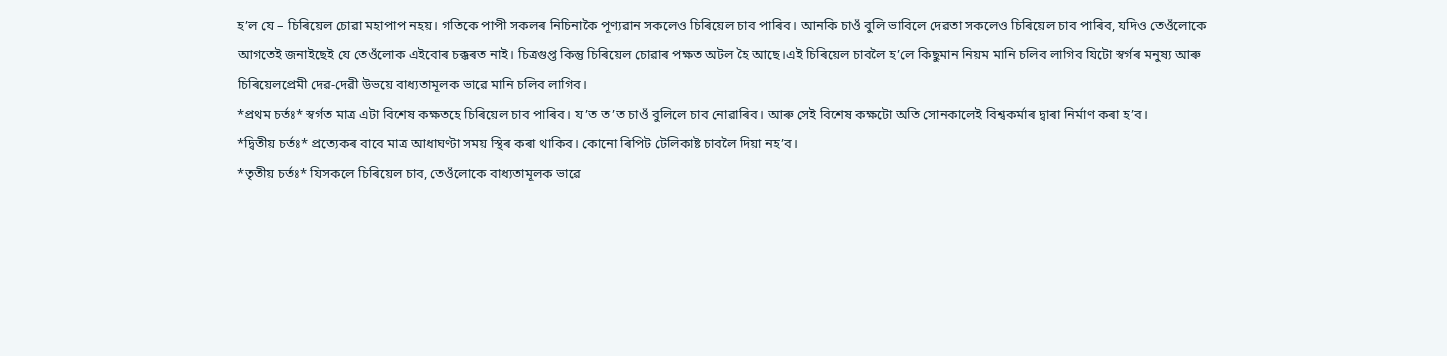হ’ল যে – চিৰিয়েল চোৱা মহাপাপ নহয়। গতিকে পাপী সকলৰ নিচিনাকৈ পূণ্যৱান সকলেও চিৰিয়েল চাব পাৰিব। আনকি চাওঁ বুলি ভাবিলে দেৱতা সকলেও চিৰিয়েল চাব পাৰিব, যদিও তেওঁলোকে আগতেই জনাইছেই যে তেওঁলোক এইবোৰ চক্কৰত নাই। চিত্ৰগুপ্ত কিন্তু চিৰিয়েল চোৱাৰ পক্ষত অটল হৈ আছে।এই চিৰিয়েল চাবলৈ হ’লে কিছুমান নিয়ম মানি চলিব লাগিব যিটো স্বৰ্গৰ মনুষ্য আৰু চিৰিয়েলপ্ৰেমী দেৱ-দেৱী উভয়ে বাধ্যতামূলক ভাৱে মানি চলিব লাগিব।
*প্ৰথম চৰ্তঃ* স্বৰ্গত মাত্ৰ এটা বিশেষ কক্ষতহে চিৰিয়েল চাব পাৰিব। য’ত ত’ত চাওঁ বুলিলে চাব নোৱাৰিব। আৰু সেই বিশেষ কক্ষটো অতি সোনকালেই বিশ্বকৰ্মাৰ দ্বাৰা নিৰ্মাণ কৰা হ’ব।
*দ্বিতীয় চৰ্তঃ* প্ৰত্যেকৰ বাবে মাত্ৰ আধাঘণ্টা সময় স্থিৰ কৰা থাকিব। কোনো ৰিপিট টেলিকাষ্ট চাবলৈ দিয়া নহ’ব।
*তৃতীয় চৰ্তঃ* যিসকলে চিৰিয়েল চাব, তেওঁলোকে বাধ্যতামূলক ভাৱে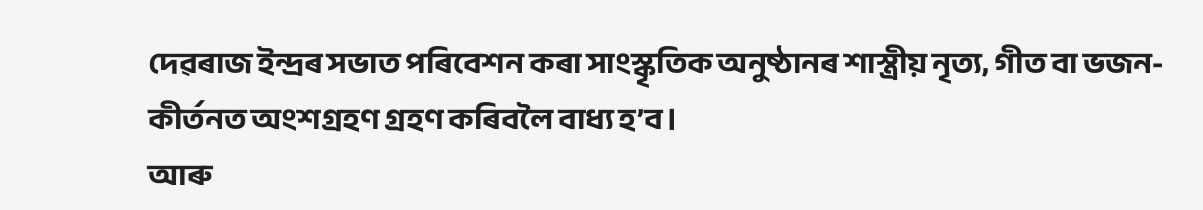দেৱৰাজ ইন্দ্ৰৰ সভাত পৰিবেশন কৰা সাংস্কৃতিক অনুষ্ঠানৰ শাস্ত্ৰীয় নৃত্য, গীত বা ভজন-কীৰ্তনত অংশগ্ৰহণ গ্ৰহণ কৰিবলৈ বাধ্য হ’ব।
আৰু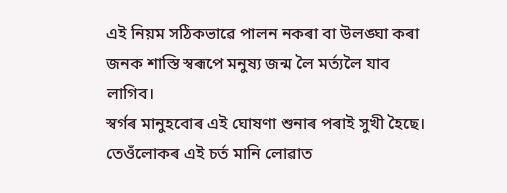এই নিয়ম সঠিকভাৱে পালন নকৰা বা উলঙ্ঘা কৰা জনক শাস্তি স্বৰূপে মনুষ্য জন্ম লৈ মৰ্ত্যলৈ যাব লাগিব।
স্বৰ্গৰ মানুহবোৰ এই ঘোষণা শুনাৰ পৰাই সুখী হৈছে। তেওঁলোকৰ এই চৰ্ত মানি লোৱাত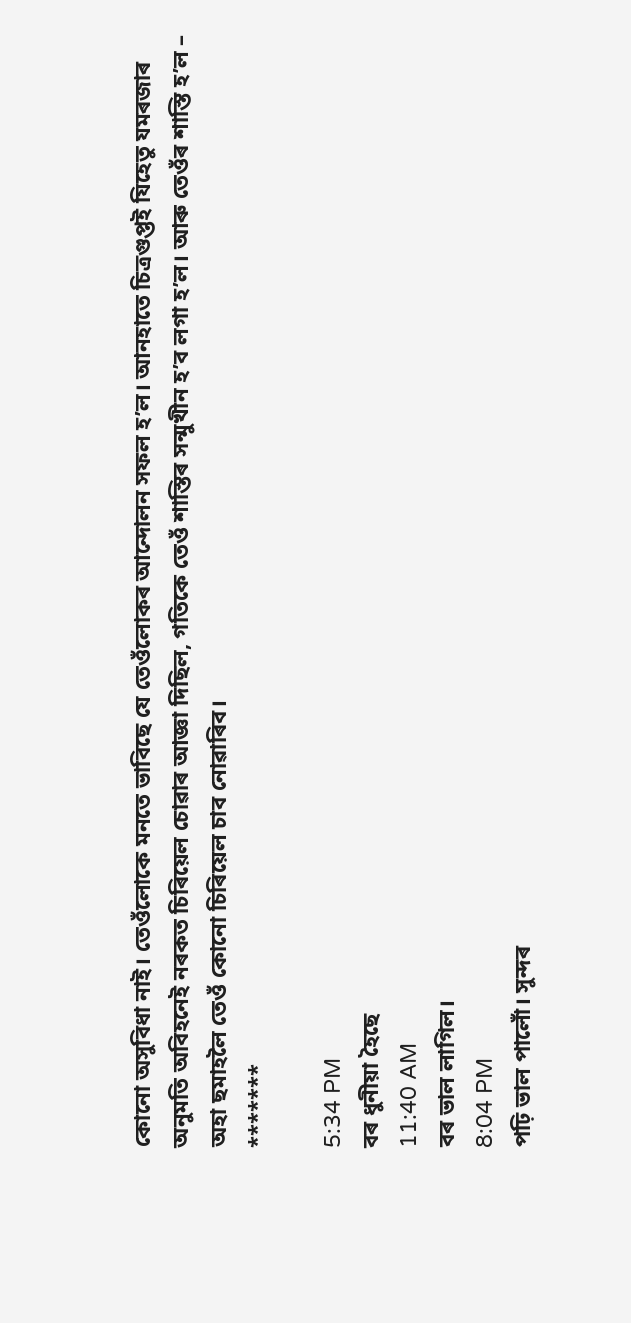কোনো অসুবিধা নাই। তেওঁলোকে মনতে ভাবিছে যে তেওঁলোকৰ আন্দোলন সফল হ’ল। আনহাতে চিত্ৰগুপ্তই যিহেতু যমৰজাৰ অনুমতি অবিহনেই নৰকত চিৰিয়েল চোৱাৰ আজ্ঞা দিছিল, গতিকে তেওঁ শাস্তিৰ সন্মুখীন হ’ব লগা হ’ল। আৰু তেওঁৰ শাস্তি হ’ল – অহা ছমাহলৈ তেওঁ কোনো চিৰিয়েল চাব নোৱাৰিব।
*******

5:34 PM
বৰ ধুনীয়া হৈছে
11:40 AM
বৰ ভাল লাগিল।
8:04 PM
পঢ়ি ভাল পালোঁ। সুন্দৰ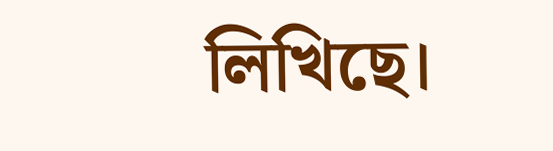লিখিছে।